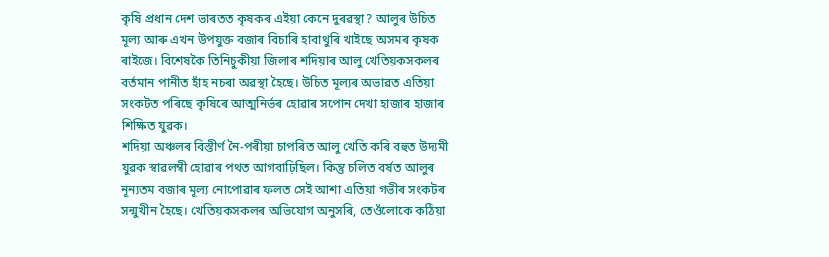কৃষি প্ৰধান দেশ ভাৰতত কৃষকৰ এইয়া কেনে দুৰৱস্থা? আলুৰ উচিত মূল্য আৰু এখন উপযুক্ত বজাৰ বিচাৰি হাবাথুৰি খাইছে অসমৰ কৃষক ৰাইজে। বিশেষকৈ তিনিচুকীয়া জিলাৰ শদিয়াৰ আলু খেতিয়কসকলৰ বৰ্তমান পানীত হাঁহ নচৰা অৱস্থা হৈছে। উচিত মূল্যৰ অভাৱত এতিয়া সংকটত পৰিছে কৃষিৰে আত্মনিৰ্ভৰ হোৱাৰ সপোন দেখা হাজাৰ হাজাৰ শিক্ষিত যুৱক।
শদিয়া অঞ্চলৰ বিস্তীৰ্ণ নৈ-পৰীয়া চাপৰিত আলু খেতি কৰি বহুত উদ্যমী যুৱক স্বাৱলম্বী হোৱাৰ পথত আগবাঢ়িছিল। কিন্তু চলিত বৰ্ষত আলুৰ নূন্যতম বজাৰ মূল্য নোপোৱাৰ ফলত সেই আশা এতিয়া গভীৰ সংকটৰ সন্মুখীন হৈছে। খেতিয়কসকলৰ অভিযোগ অনুসৰি, তেওঁলোকে কঠিয়া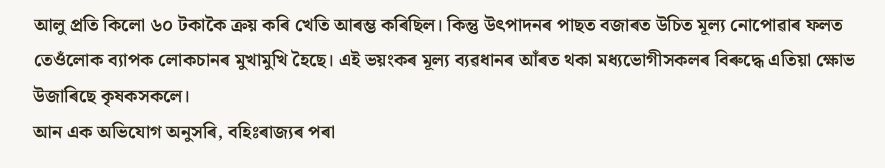আলু প্রতি কিলো ৬০ টকাকৈ ক্ৰয় কৰি খেতি আৰম্ভ কৰিছিল। কিন্তু উৎপাদনৰ পাছত বজাৰত উচিত মূল্য নোপোৱাৰ ফলত তেওঁলোক ব্যাপক লোকচানৰ মুখামুখি হৈছে। এই ভয়ংকৰ মূল্য ব্যৱধানৰ আঁৰত থকা মধ্যভোগীসকলৰ বিৰুদ্ধে এতিয়া ক্ষোভ উজাৰিছে কৃষকসকলে।
আন এক অভিযোগ অনুসৰি, বহিঃৰাজ্যৰ পৰা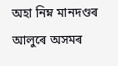অহা নিম্ন মানদণ্ডৰ আলুৰে অসমৰ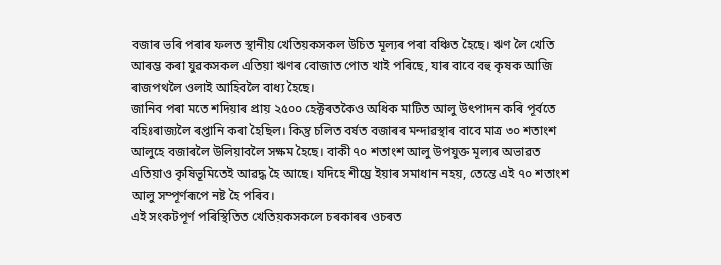বজাৰ ভৰি পৰাৰ ফলত স্থানীয় খেতিয়কসকল উচিত মূল্যৰ পৰা বঞ্চিত হৈছে। ঋণ লৈ খেতি আৰম্ভ কৰা যুৱকসকল এতিয়া ঋণৰ বোজাত পোত খাই পৰিছে, যাৰ বাবে বহু কৃষক আজি ৰাজপথলৈ ওলাই আহিবলৈ বাধ্য হৈছে।
জানিব পৰা মতে শদিয়াৰ প্ৰায় ২৫০০ হেক্টৰতকৈও অধিক মাটিত আলু উৎপাদন কৰি পূৰ্বতে বহিঃৰাজ্যলৈ ৰপ্তানি কৰা হৈছিল। কিন্তু চলিত বৰ্ষত বজাৰৰ মন্দাৱস্থাৰ বাবে মাত্ৰ ৩০ শতাংশ আলুহে বজাৰলৈ উলিয়াবলৈ সক্ষম হৈছে। বাকী ৭০ শতাংশ আলু উপযুক্ত মূল্যৰ অভাৱত এতিয়াও কৃষিভূমিতেই আৱদ্ধ হৈ আছে। যদিহে শীঘ্ৰে ইয়াৰ সমাধান নহয়, তেন্তে এই ৭০ শতাংশ আলু সম্পূর্ণৰূপে নষ্ট হৈ পৰিব।
এই সংকটপূৰ্ণ পৰিস্থিতিত খেতিয়কসকলে চৰকাৰৰ ওচৰত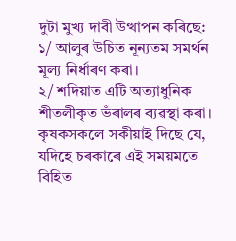দুটা মুখ্য দাবী উত্থাপন কৰিছে:
১/ আলুৰ উচিত নূন্যতম সমৰ্থন মূল্য নিৰ্ধাৰণ কৰা।
২/ শদিয়াত এটি অত্যাধুনিক শীতলীকৃত ভঁৰালৰ ব্যৱস্থা কৰা।
কৃষকসকলে সকীয়াই দিছে যে, যদিহে চৰকাৰে এই সময়মতে বিহিত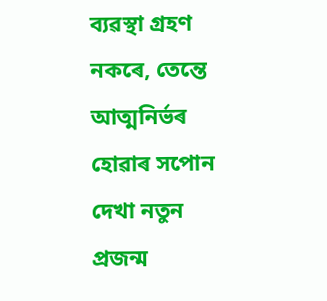ব্যৱস্থা গ্ৰহণ নকৰে, তেন্তে আত্মনিৰ্ভৰ হোৱাৰ সপোন দেখা নতুন প্ৰজন্ম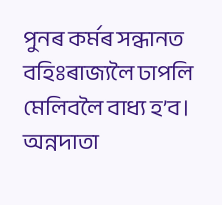পুনৰ কৰ্মৰ সন্ধানত বহিঃৰাজ্যলৈ ঢাপলি মেলিবলৈ বাধ্য হ’ব। অন্নদাতা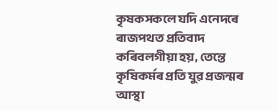কৃষকসকলে যদি এনেদৰে ৰাজপথত প্ৰতিবাদ কৰিবলগীয়া হয়, তেন্তে কৃষিকৰ্মৰ প্ৰতি যুৱ প্ৰজন্মৰ আস্থা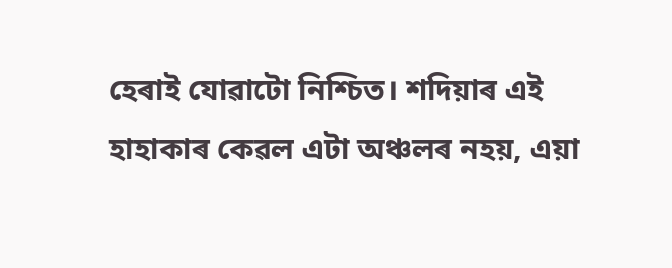হেৰাই যোৱাটো নিশ্চিত। শদিয়াৰ এই হাহাকাৰ কেৱল এটা অঞ্চলৰ নহয়, এয়া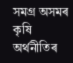সমগ্ৰ অসমৰ কৃষি অৰ্থনীতিৰ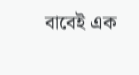বাবেই এক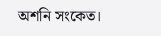অশনি সংকেত।